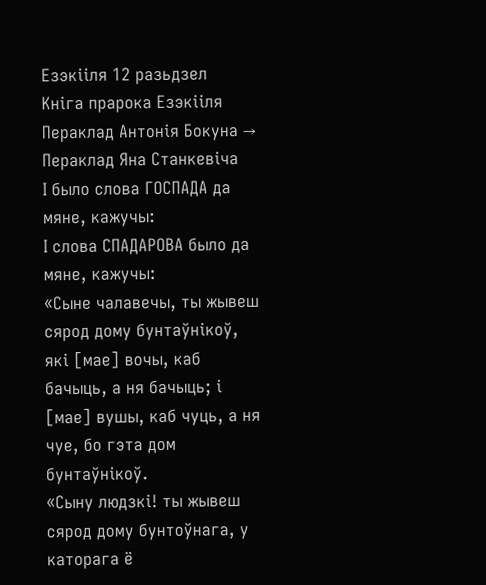Езэкііля 12 разьдзел
Кніга прарока Езэкііля
Пераклад Антонія Бокуна → Пераклад Яна Станкевіча
І было слова ГОСПАДА да мяне, кажучы:
І слова СПАДАРОВА было да мяне, кажучы:
«Сыне чалавечы, ты жывеш сярод дому бунтаўнікоў, які [мае] вочы, каб бачыць, а ня бачыць; і [мае] вушы, каб чуць, а ня чуе, бо гэта дом бунтаўнікоў.
«Сыну людзкі! ты жывеш сярод дому бунтоўнага, у каторага ё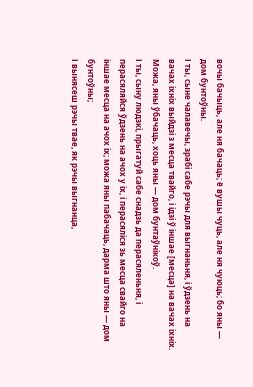вочы бачыць, але ня бачаць; ё вушы чуць, але ня чуюць; бо яны — дом бунтоўны.
І ты, сыне чалавечы, зрабі сабе рэчы для выгнаньня, і ўдзень на вачах іхніх выйдзі з месца твайго, і ідзі ў іншае [месца] на вачах іхніх. Можа, яны ўбачаць, хоць яны — дом бунтаўнікоў.
І ты, сыну людзкі, прыгатуй сабе снадзь да перасяленьня, і перасяляйся ўдзень на ачох у іх, і перасяліся зь месца свайго на іншае месца на ачох іх; можа яны пабачаць, дарма што яны — дом бунтоўны;
І вынясеш рэчы твае, як рэчы выгнанца,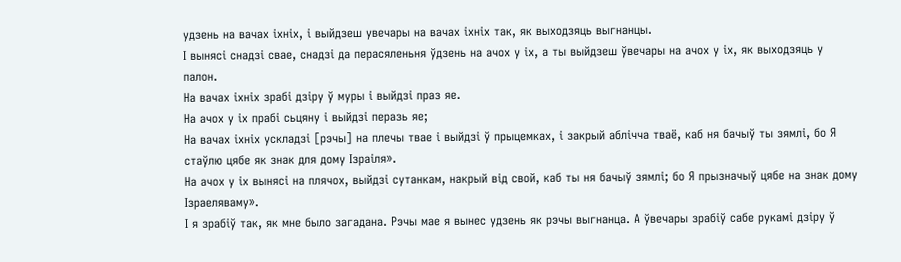удзень на вачах іхніх, і выйдзеш увечары на вачах іхніх так, як выходзяць выгнанцы.
І вынясі снадзі свае, снадзі да перасяленьня ўдзень на ачох у іх, а ты выйдзеш ўвечары на ачох у іх, як выходзяць у палон.
На вачах іхніх зрабі дзіру ў муры і выйдзі праз яе.
На ачох у іх прабі сьцяну і выйдзі перазь яе;
На вачах іхніх ускладзі [рэчы] на плечы твае і выйдзі ў прыцемках, і закрый аблічча тваё, каб ня бачыў ты зямлі, бо Я стаўлю цябе як знак для дому Ізраіля».
На ачох у іх вынясі на плячох, выйдзі сутанкам, накрый від свой, каб ты ня бачыў зямлі; бо Я прызначыў цябе на знак дому Ізраеляваму».
І я зрабіў так, як мне было загадана. Рэчы мае я вынес удзень як рэчы выгнанца. А ўвечары зрабіў сабе рукамі дзіру ў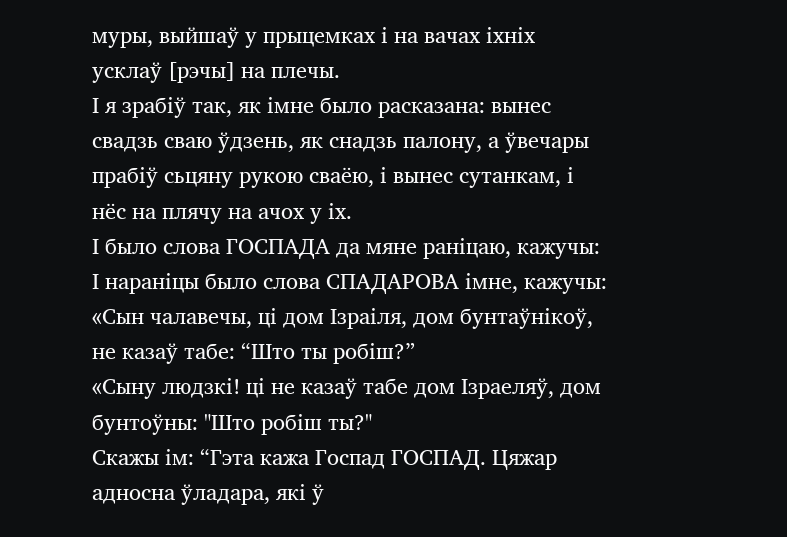муры, выйшаў у прыцемках і на вачах іхніх усклаў [рэчы] на плечы.
І я зрабіў так, як імне было расказана: вынес свадзь сваю ўдзень, як снадзь палону, а ўвечары прабіў сьцяну рукою сваёю, і вынес сутанкам, і нёс на плячу на ачох у іх.
І было слова ГОСПАДА да мяне раніцаю, кажучы:
І нараніцы было слова СПАДАРОВА імне, кажучы:
«Сын чалавечы, ці дом Ізраіля, дом бунтаўнікоў, не казаў табе: “Што ты робіш?”
«Сыну людзкі! ці не казаў табе дом Ізраеляў, дом бунтоўны: "Што робіш ты?"
Скажы ім: “Гэта кажа Госпад ГОСПАД. Цяжар адносна ўладара, які ў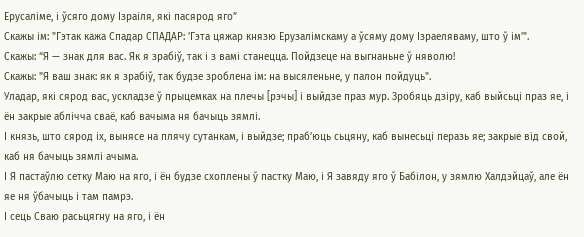Ерусаліме, і ўсяго дому Ізраіля, які пасярод яго”
Скажы ім: "Гэтак кажа Спадар СПАДАР: ’Гэта цяжар князю Ерузалімскаму а ўсяму дому Ізраеляваму, што ў ім’".
Скажы: “Я — знак для вас. Як я зрабіў, так і з вамі станецца. Пойдзеце на выгнаньне ў няволю!
Скажы: "Я ваш знак: як я зрабіў, так будзе зроблена ім: на высяленьне, у палон пойдуць".
Уладар, які сярод вас, ускладзе ў прыцемках на плечы [рэчы] і выйдзе праз мур. Зробяць дзіру, каб выйсьці праз яе, і ён закрые аблічча сваё, каб вачыма ня бачыць зямлі.
І князь, што сярод іх, вынясе на плячу сутанкам, і выйдзе; праб’юць сьцяну, каб вынесьці перазь яе; закрые від свой, каб ня бачыць зямлі ачыма.
І Я пастаўлю сетку Маю на яго, і ён будзе схоплены ў пастку Маю, і Я завяду яго ў Бабілон, у зямлю Халдэйцаў, але ён яе ня ўбачыць і там памрэ.
І сець Сваю расьцягну на яго, і ён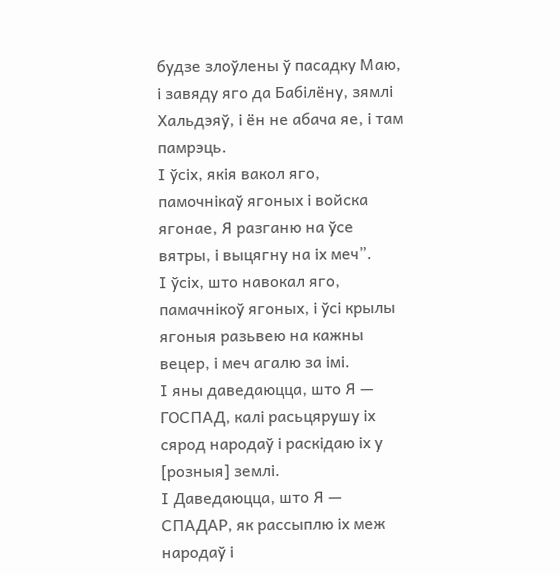будзе злоўлены ў пасадку Маю, і завяду яго да Бабілёну, зямлі Хальдэяў, і ён не абача яе, і там памрэць.
І ўсіх, якія вакол яго, памочнікаў ягоных і войска ягонае, Я разганю на ўсе вятры, і выцягну на іх меч”.
І ўсіх, што навокал яго, памачнікоў ягоных, і ўсі крылы ягоныя разьвею на кажны вецер, і меч агалю за імі.
І яны даведаюцца, што Я — ГОСПАД, калі расьцярушу іх сярод народаў і раскідаю іх у [розныя] землі.
І Даведаюцца, што Я — СПАДАР, як рассыплю іх меж народаў і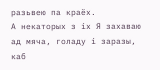разьвею па краёх.
А некаторых з іх Я захаваю ад мяча, голаду і заразы, каб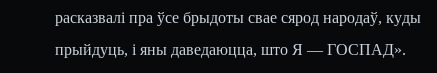расказвалі пра ўсе брыдоты свае сярод народаў, куды прыйдуць, і яны даведаюцца, што Я — ГОСПАД».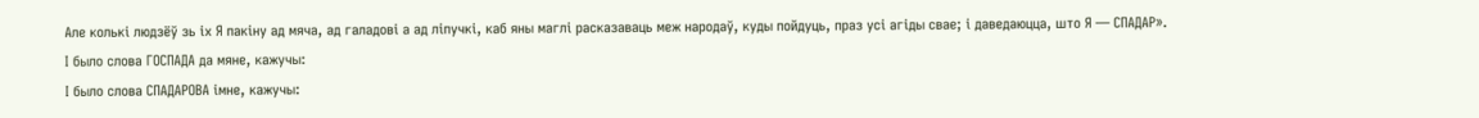Але колькі людзёў зь іх Я пакіну ад мяча, ад галадові а ад ліпучкі, каб яны маглі расказаваць меж народаў, куды пойдуць, праз усі агіды свае; і даведаюцца, што Я — СПАДАР».
І было слова ГОСПАДА да мяне, кажучы:
І было слова СПАДАРОВА імне, кажучы: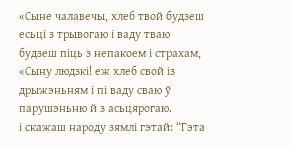«Сыне чалавечы, хлеб твой будзеш есьці з трывогаю і ваду тваю будзеш піць з непакоем і страхам,
«Сыну людзкі! еж хлеб свой із дрыжэньням і пі ваду сваю ў парушэньню й з асьцярогаю.
і скажаш народу зямлі гэтай: “Гэта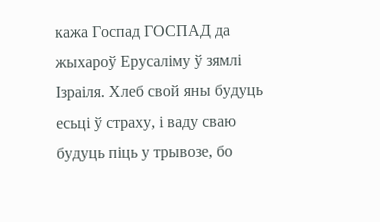кажа Госпад ГОСПАД да жыхароў Ерусаліму ў зямлі Ізраіля. Хлеб свой яны будуць есьці ў страху, і ваду сваю будуць піць у трывозе, бо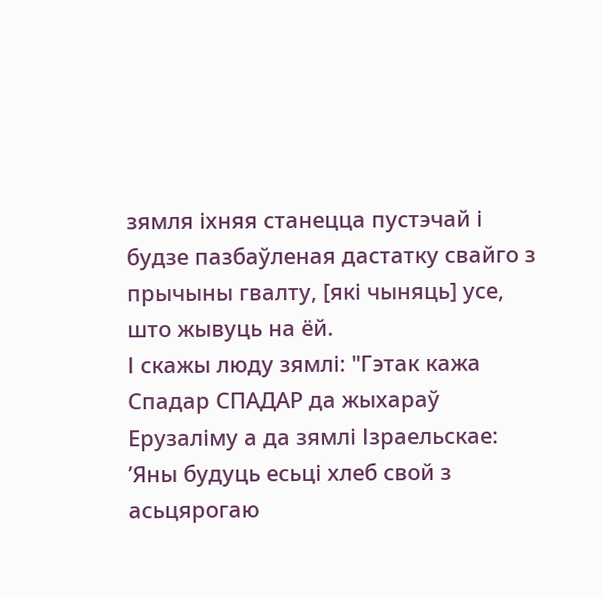зямля іхняя станецца пустэчай і будзе пазбаўленая дастатку свайго з прычыны гвалту, [які чыняць] усе, што жывуць на ёй.
І скажы люду зямлі: "Гэтак кажа Спадар СПАДАР да жыхараў Ерузаліму а да зямлі Ізраельскае: ’Яны будуць есьці хлеб свой з асьцярогаю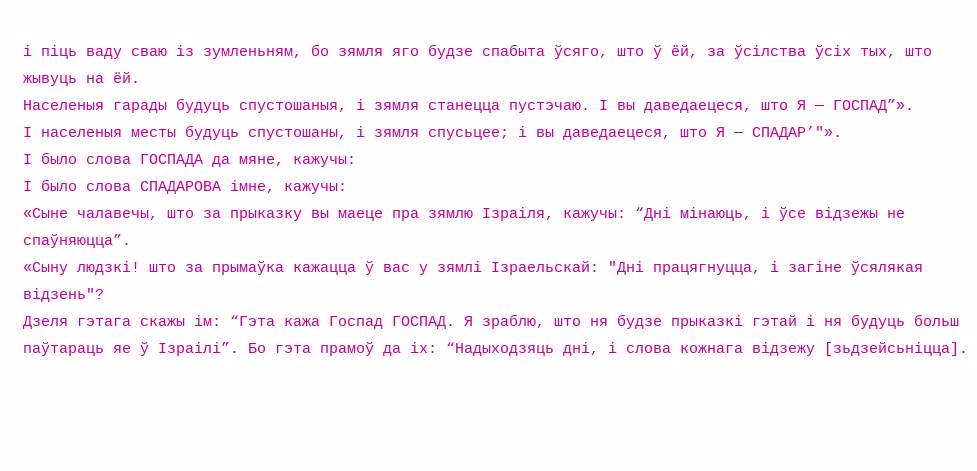і піць ваду сваю із зумленьням, бо зямля яго будзе спабыта ўсяго, што ў ёй, за ўсілства ўсіх тых, што жывуць на ёй.
Населеныя гарады будуць спустошаныя, і зямля станецца пустэчаю. І вы даведаецеся, што Я — ГОСПАД”».
І населеныя месты будуць спустошаны, і зямля спусьцее; і вы даведаецеся, што Я — СПАДАР’"».
І было слова ГОСПАДА да мяне, кажучы:
І было слова СПАДАРОВА імне, кажучы:
«Сыне чалавечы, што за прыказку вы маеце пра зямлю Ізраіля, кажучы: “Дні мінаюць, і ўсе відзежы не спаўняюцца”.
«Сыну людзкі! што за прымаўка кажацца ў вас у зямлі Ізраельскай: "Дні працягнуцца, і загіне ўсялякая відзень"?
Дзеля гэтага скажы ім: “Гэта кажа Госпад ГОСПАД. Я зраблю, што ня будзе прыказкі гэтай і ня будуць больш паўтараць яе ў Ізраілі”. Бо гэта прамоў да іх: “Надыходзяць дні, і слова кожнага відзежу [зьдзейсьніцца].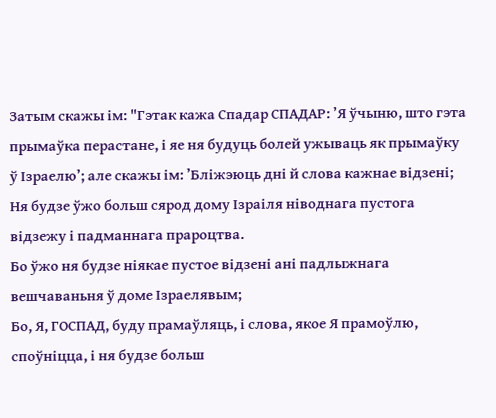Затым скажы ім: "Гэтак кажа Спадар СПАДАР: ’Я ўчыню, што гэта прымаўка перастане, і яе ня будуць болей ужываць як прымаўку ў Ізраелю’; але скажы ім: ’Бліжэюць дні й слова кажнае відзені;
Ня будзе ўжо больш сярод дому Ізраіля ніводнага пустога відзежу і падманнага прароцтва.
Бо ўжо ня будзе ніякае пустое відзені ані падлыжнага вешчаваньня ў доме Ізраелявым;
Бо, Я, ГОСПАД, буду прамаўляць, і слова, якое Я прамоўлю, споўніцца, і ня будзе больш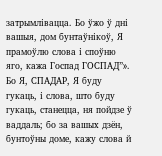затрымлівацца. Бо ўжо ў дні вашыя, дом бунтаўнікоў, Я прамоўлю слова і споўню яго, кажа Госпад ГОСПАД”».
Бо Я, СПАДАР, Я буду гукаць, і слова, што буду гукаць, станецца, ня пойдзе ў ваддаль; бо за вашых дзён, бунтоўны доме, кажу слова й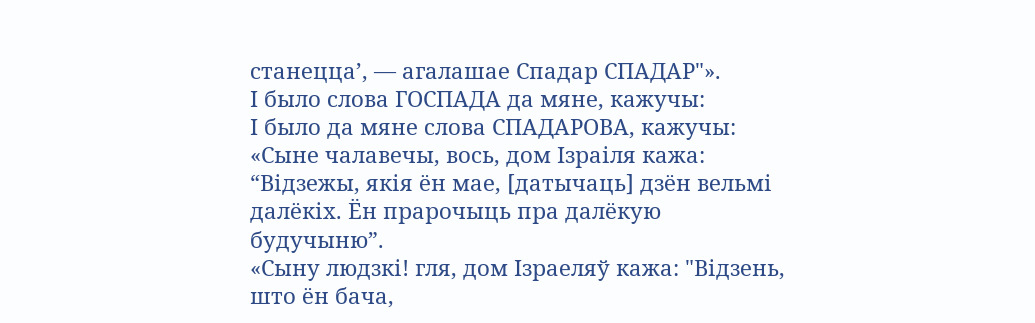станецца’, — агалашае Спадар СПАДАР"».
І было слова ГОСПАДА да мяне, кажучы:
І было да мяне слова СПАДАРОВА, кажучы:
«Сыне чалавечы, вось, дом Ізраіля кажа: “Відзежы, якія ён мае, [датычаць] дзён вельмі далёкіх. Ён прарочыць пра далёкую будучыню”.
«Сыну людзкі! гля, дом Ізраеляў кажа: "Відзень, што ён бача,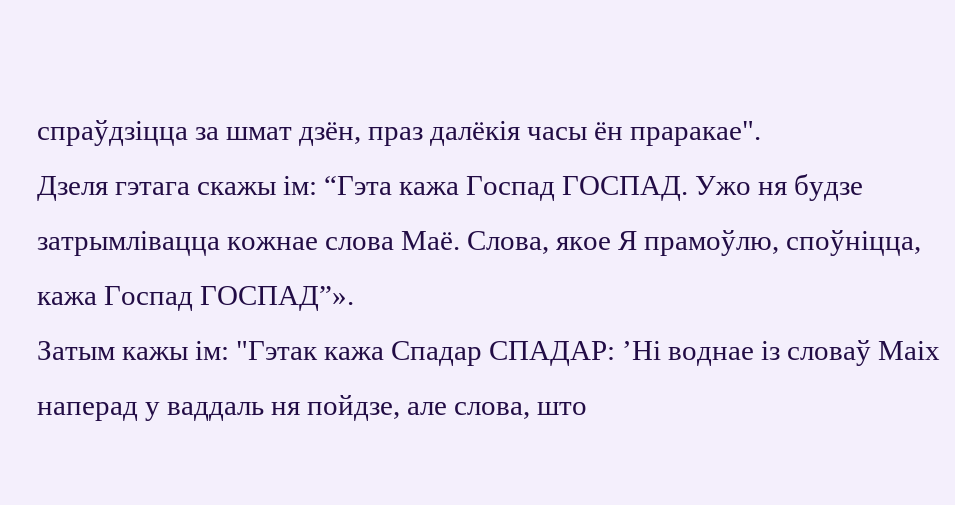спраўдзіцца за шмат дзён, праз далёкія часы ён праракае".
Дзеля гэтага скажы ім: “Гэта кажа Госпад ГОСПАД. Ужо ня будзе затрымлівацца кожнае слова Маё. Слова, якое Я прамоўлю, споўніцца, кажа Госпад ГОСПАД”».
Затым кажы ім: "Гэтак кажа Спадар СПАДАР: ’Ні воднае із словаў Маіх наперад у ваддаль ня пойдзе, але слова, што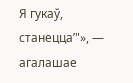Я гукаў, станецца’"», — агалашае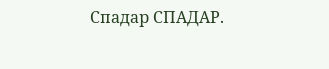Спадар СПАДАР.